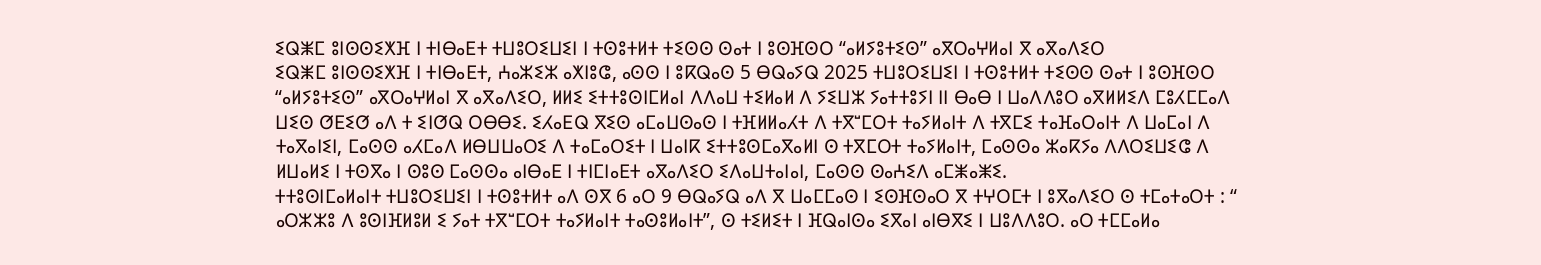ⵉⵕⵥⵎ ⵓⵏⵙⵙⵉⵅⴼ ⵏ ⵜⵏⴱⴰⴹⵜ ⵜⵡⵓⵔⵉⵡⵉⵏ ⵏ ⵜⵙⵓⵜⵍⵜ ⵜⵉⵙⵙ ⵙⴰⵜ ⵏ ⵓⵙⴼⵙⵔ “ⴰⵍⵢⵓⵜⵉⵙ” ⴰⴳⵔⴰⵖⵍⴰⵏ ⴳ ⴰⴳⴰⴷⵉⵔ
ⵉⵕⵥⵎ ⵓⵏⵙⵙⵉⵅⴼ ⵏ ⵜⵏⴱⴰⴹⵜ, ⵄⴰⵣⵉⵣ ⴰⵅⵏⵓⵛ, ⴰⵙⵙ ⵏ ⵓⴽⵕⴰⵙ 5 ⴱⵕⴰⵢⵕ 2025 ⵜⵡⵓⵔⵉⵡⵉⵏ ⵏ ⵜⵙⵓⵜⵍⵜ ⵜⵉⵙⵙ ⵙⴰⵜ ⵏ ⵓⵙⴼⵙⵔ “ⴰⵍⵢⵓⵜⵉⵙ” ⴰⴳⵔⴰⵖⵍⴰⵏ ⴳ ⴰⴳⴰⴷⵉⵔ, ⵍⵍⵉ ⵉⵜⵜⵓⵙⵏⵎⵍⴰⵏ ⴷⴷⴰⵡ ⵜⵉⵍⴰⵍ ⴷ ⵢⵉⵡⵣ ⵢⴰⵜⵜⵓⵢⵏ ⵏⵏ ⴱⴰⴱ ⵏ ⵡⴰⴷⴷⵓⵔ ⴰⴳⵍⵍⵉⴷ ⵎⵓⵃⵎⵎⴰⴷ ⵡⵉⵙ ⵚⴹⵉⵚ ⴰⴷ ⵜ ⵉⵏⵚⵕ ⵔⴱⴱⵉ. ⵉⵃⴰⴹⵕ ⴳⵉⵙ ⴰⵎⴰⵡⵙⴰⵙ ⵏ ⵜⴼⵍⵍⴰⵃⵜ ⴷ ⵜⴳⵯⵎⵔⵜ ⵜⴰⵢⵍⴰⵏⵜ ⴷ ⵜⴳⵎⵉ ⵜⴰⴼⴰⵔⴰⵏⵜ ⴷ ⵡⴰⵎⴰⵏ ⴷ ⵜⴰⴳⴰⵏⵉⵏ, ⵎⴰⵙⵙ ⴰⵃⵎⴰⴷ ⵍⴱⵡⵡⴰⵔⵉ ⴷ ⵜⴰⵎⴰⵔⵉⵜ ⵏ ⵡⴰⵏⴽ ⵉⵜⵜⵓⵙⵎⴰⴳⴰⵍⵏ ⵙ ⵜⴳⵎⵔⵜ ⵜⴰⵢⵍⴰⵏⵜ, ⵎⴰⵙⵙⴰ ⵣⴰⴽⵢⴰ ⴷⴷⵔⵉⵡⵉⵛ ⴷ ⵍⵡⴰⵍⵉ ⵏ ⵜⵙⴳⴰ ⵏ ⵙⵓⵙ ⵎⴰⵙⵙⴰ ⴰⵏⴱⴰⴹ ⵏ ⵜⵏⵎⵏⴰⴹⵜ ⴰⴳⴰⴷⵉⵔ ⵉⴷⴰⵡⵜⴰⵏⴰⵏ, ⵎⴰⵙⵙ ⵙⴰⵄⵉⴷ ⴰⵎⵥⴰⵥⵉ.
ⵜⵜⵓⵙⵏⵎⴰⵍⴰⵏⵜ ⵜⵡⵓⵔⵉⵡⵉⵏ ⵏ ⵜⵙⵓⵜⵍⵜ ⴰⴷ ⵙⴳ 6 ⴰⵔ 9 ⴱⵕⴰⵢⵕ ⴰⴷ ⴳ ⵡⴰⵎⵎⴰⵙ ⵏ ⵉⵙⴼⵙⴰⵔ ⴳ ⵜⵖⵔⵎⵜ ⵏ ⵓⴳⴰⴷⵉⵔ ⵙ ⵜⵎⴰⵜⴰⵔⵜ : “ ⴰⵔⵣⵣⵓ ⴷ ⵓⵙⵏⴼⵍⵓⵍ ⵉ ⵢⴰⵜ ⵜⴳⵯⵎⵔⵜ ⵜⴰⵢⵍⴰⵏⵜ ⵜⴰⵙⵓⵍⴰⵏⵜ”, ⵙ ⵜⵉⵍⵉⵜ ⵏ ⴼⵕⴰⵏⵙⴰ ⵉⴳⴰⵏ ⴰⵏⴱⴳⵉ ⵏ ⵡⵓⴷⴷⵓⵔ. ⴰⵔ ⵜⵎⵎⴰⵍⴰ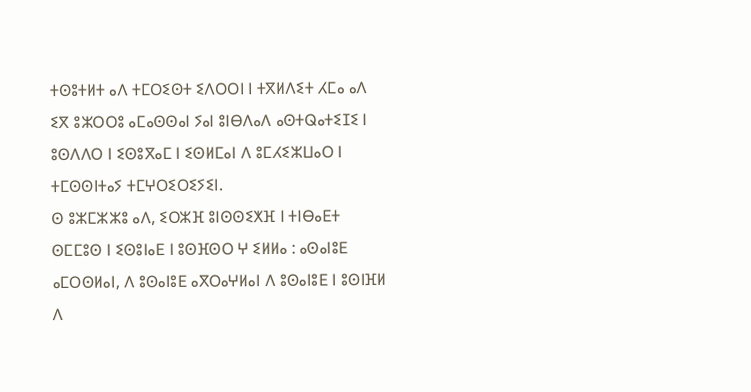ⵜⵙⵓⵜⵍⵜ ⴰⴷ ⵜⵎⵔⵉⵙⵜ ⵉⴷⵔⵔⵏ ⵏ ⵜⴳⵍⴷⵉⵜ ⵃⵎⴰ ⴰⴷ ⵉⴳ ⵓⵣⵔⵔⵓ ⴰⵎⴰⵙⵙⴰⵏ ⵢⴰⵏ ⵓⵏⴱⴷⴰⴷ ⴰⵙⵜⵕⴰⵜⵉⵊⵉ ⵏ ⵓⵙⴷⴷⵔ ⵏ ⵉⵙⵓⴳⴰⵎ ⵏ ⵉⵙⵍⵎⴰⵏ ⴷ ⵓⵎⵃⵉⵣⵡⴰⵔ ⵏ ⵜⵎⵙⵙⵏⵜⴰⵢ ⵜⵎⵖⵔⵉⵔⵉⵢⵉⵏ.
ⵙ ⵓⵣⵎⵣⵣⵓ ⴰⴷ, ⵉⵔⵣⴼ ⵓⵏⵙⵙⵉⵅⴼ ⵏ ⵜⵏⴱⴰⴹⵜ ⵙⵎⵎⵓⵙ ⵏ ⵉⵙⵓⵏⴰⴹ ⵏ ⵓⵙⴼⵙⵔ ⵖ ⵉⵍⵍⴰ : ⴰⵙⴰⵏⵓⴹ ⴰⵎⵔⵙⵍⴰⵏ, ⴷ ⵓⵙⴰⵏⵓⴹ ⴰⴳⵔⴰⵖⵍⴰⵏ ⴷ ⵓⵙⴰⵏⵓⴹ ⵏ ⵓⵙⵏⴼⵍ ⴷ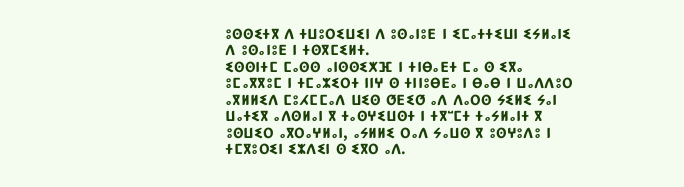ⵓⵙⵙⵉⵜⴳ ⴷ ⵜⵡⵓⵔⵉⵡⵉⵏ ⴷ ⵓⵙⴰⵏⵓⴹ ⵏ ⵉⵎⴰⵜⵜⵉⵡⵏ ⵉⵢⵍⴰⵏⵉ ⴷ ⵓⵙⴰⵏⵓⴹ ⵏ ⵜⵙⴳⵎⵉⵍⵜ.
ⵉⵙⵙⵏⵜⵎ ⵎⴰⵙⵙ ⴰⵏⵙⵙⵉⵅⴼ ⵏ ⵜⵏⴱⴰⴹⵜ ⵎⴰ ⵙ ⵉⴳⴰ ⵓⵎⴰⴳⴳⵓⵎ ⵏ ⵜⵎⴰⵣⵉⵔⵜ ⵏⵏⵖ ⵙ ⵜⵏⵏⵓⴱⴹⴰ ⵏ ⴱⴰⴱ ⵏ ⵡⴰⴷⴷⵓⵔ ⴰⴳⵍⵍⵉⴷ ⵎⵓⵃⵎⵎⴰⴷ ⵡⵉⵙ ⵚⴹⵉⵚ ⴰⴷ ⴷⴰⵔⵙ ⵢⵉⵍⵉ ⵢⴰⵏ ⵡⴰⵜⵉⴳ ⴰⴷⵙⵍⴰⵏ ⴳ ⵜⴰⵙⵖⵉⵡⵙⵜ ⵏ ⵜⴳⵯⵎⵜ ⵜⴰⵢⵍⴰⵏⵜ ⴳ ⵓⵙⵡⵉⵔ ⴰⴳⵔⴰⵖⵍⴰⵏ, ⴰⵢⵍⵍⵉ ⵔⴰⴷ ⵢⴰⵡⵙ ⴳ ⵓⵙⵖⵓⴷⵓ ⵏ ⵜⵎⴳⵓⵔⵉⵏ ⵉⵣⴷⵉⵏ ⵙ ⵉⴳⵔ ⴰⴷ.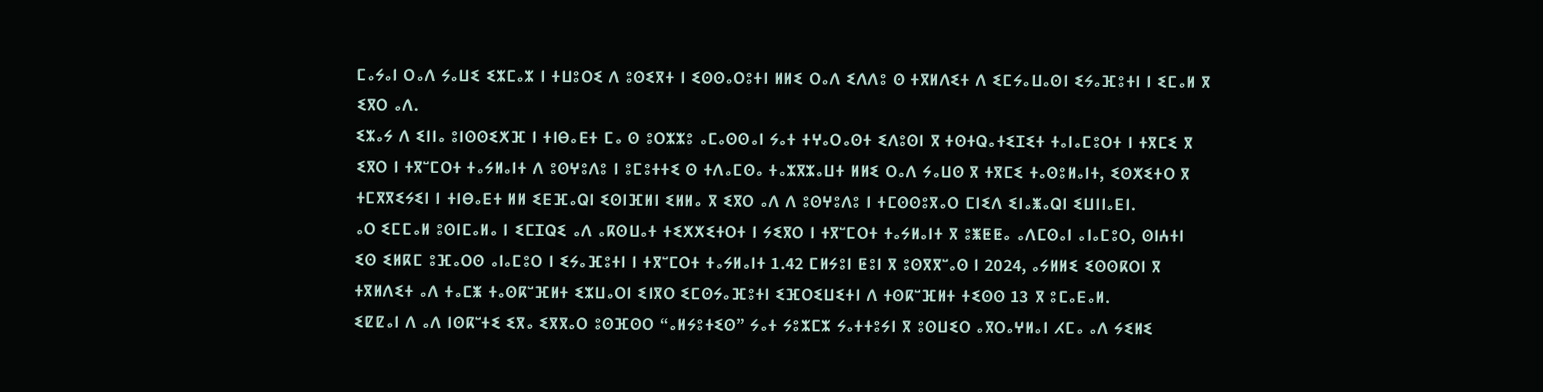ⵎⴰⵢⴰⵏ ⵔⴰⴷ ⵢⴰⵡⵉ ⵉⵣⵎⴰⵣ ⵏ ⵜⵡⵓⵔⵉ ⴷ ⵓⵙⵉⴳⵜ ⵏ ⵉⵙⵙⴰⵔⵓⵜⵏ ⵍⵍⵉ ⵔⴰⴷ ⵉⴷⴷⵓ ⵙ ⵜⴳⵍⴷⵉⵜ ⴷ ⵉⵎⵢⴰⵡⴰⵙⵏ ⵉⵢⴰⴼⵓⵜⵏ ⵏ ⵉⵎⴰⵍ ⴳ ⵉⴳⵔ ⴰⴷ.
ⵉⵣⴰⵢ ⴷ ⵉⵏⵏⴰ ⵓⵏⵙⵙⵉⵅⴼ ⵏ ⵜⵏⴱⴰⴹⵜ ⵎⴰ ⵙ ⵓⵔⵣⵣⵓ ⴰⵎⴰⵙⵙⴰⵏ ⵢⴰⵜ ⵜⵖⴰⵔⴰⵙⵜ ⵉⴷⵓⵙⵏ ⴳ ⵜⵙⵜⵕⴰⵜⵉⵊⵉⵜ ⵜⴰⵏⴰⵎⵓⵔⵜ ⵏ ⵜⴳⵎⵉ ⴳ ⵉⴳⵔ ⵏ ⵜⴳⵯⵎⵔⵜ ⵜⴰⵢⵍⴰⵏⵜ ⴷ ⵓⵙⵖⵓⴷⵓ ⵏ ⵓⵎⵓⵜⵜⵉ ⵙ ⵜⴷⴰⵎⵙⴰ ⵜⴰⵣⴳⵣⴰⵡⵜ ⵍⵍⵉ ⵔⴰⴷ ⵢⴰⵡⵙ ⴳ ⵜⴳⵎⵉ ⵜⴰⵙⵓⵍⴰⵏⵜ, ⵉⵙⵅⵉⵜⵔ ⴳ ⵜⵎⴳⴳⵉⵢⵉⵏ ⵏ ⵜⵏⴱⴰⴹⵜ ⵍⵍ ⵉⴹⴼⴰⵕⵏ ⵉⵙⵏⴼⵍⵏ ⵉⵍⵍⴰ ⴳ ⵉⴳⵔ ⴰⴷ ⴷ ⵓⵙⵖⵓⴷⵓ ⵏ ⵜⵎⵙⵙⵓⴳⴰⵔ ⵎⵏⵉⴷ ⵉⵏⴰⵥⴰⵕⵏ ⵉⵡⵏⵏⴰⴹⵏ.
ⴰⵔ ⵉⵎⵎⴰⵍ ⵓⵙⵏⵎⴰⵍⴰ ⵏ ⵉⵎⵊⵕⵉ ⴰⴷ ⴰⴽⵙⵡⴰⵜ ⵜⵉⵅⵅⵉⵜⵔⵜ ⵏ ⵢⵉⴳⵔ ⵏ ⵜⴳⵯⵎⵔⵜ ⵜⴰⵢⵍⴰⵏⵜ ⴳ ⵓⵥⵟⵟⴰ ⴰⴷⵎⵙⴰⵏ ⴰⵏⴰⵎⵓⵔ, ⵙⵏⵄⵜⵏ ⵉⵙ ⵉⵍⴽⵎ ⵓⴼⴰⵔⵙ ⴰⵏⴰⵎⵓⵔ ⵏ ⵉⵢⴰⴼⵓⵜⵏ ⵏ ⵜⴳⵯⵎⵔⵜ ⵜⴰⵢⵍⴰⵏⵜ 1.42 ⵎⵍⵢⵓⵏ ⵟⵓⵏ ⴳ ⵓⵙⴳⴳⵯⴰⵙ ⵏ 2024, ⴰⵢⵍⵍⵉ ⵉⵙⵙⴽⵔⵏ ⴳ ⵜⴳⵍⴷⵉⵜ ⴰⴷ ⵜⴰⵎⵥ ⵜⴰⵙⴽⵯⴼⵍⵜ ⵉⵣⵡⴰⵔⵏ ⵉⵏⴳⵔ ⵉⵎⵙⵢⴰⴼⵓⵜⵏ ⵉⴼⵔⵉⵡⵉⵜⵏ ⴷ ⵜⵙⴽⵯⴼⵍⵜ ⵜⵉⵙⵙ 13 ⴳ ⵓⵎⴰⴹⴰⵍ.
ⵉⵇⵇⴰⵏ ⴷ ⴰⴷ ⵏⵙⴽⵯⵜⵉ ⵉⴳⴰ ⵉⴳⴳⴰⵔ ⵓⵙⴼⵙⵔ “ⴰⵍⵢⵓⵜⵉⵙ” ⵢⴰⵜ ⵢⵓⵣⵎⵣ ⵢⴰⵜⵜⵓⵢⵏ ⴳ ⵓⵙⵡⵉⵔ ⴰⴳⵔⴰⵖⵍⴰⵏ ⵃⵎⴰ ⴰⴷ ⵢⵉⵍⵉ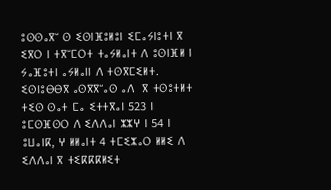ⵓⵙⵙⴰⴳⵯ ⵙ ⵉⵙⵏⴼⵓⵍⵓⵏ ⵉⵎⴰⵢⵏⵓⵜⵏ ⴳ ⵉⴳⵔ ⵏ ⵜⴳⵯⵎⵔⵜ ⵜⴰⵢⵍⴰⵏⵜ ⴷ ⵓⵙⵏⴼⵍ ⵏ ⵢⴰⴼⵓⵜⵏ ⴰⵢⵍⴰⵏⵏ ⴷ ⵜⵙⴳⵎⵉⵍⵜ. ⵉⵙⵏⵓⴱⴱⴳ ⴰⵙⴳⴳⵯⴰⵙ ⴰⴷ  ⴳ ⵜⵙⵓⵜⵍⵜ ⵜⵉⵙ ⵙⴰⵜ ⵎⴰ ⵉⵜⵜⴳⴰⵏ 523 ⵏ ⵓⵎⵙⴼⵙⵔ ⴷ ⵉⴷⴷⴰⵏ ⵣⵣⵖ ⵏ 54 ⵏ ⵓⵡⴰⵏⴽ, ⵖ ⵍⵍⴰⵏⵜ 4 ⵜⵎⵉⵣⴰⵔ ⵍⵍⵉ ⴷ ⵉⴷⴷⴰⵏ ⴳ ⵜⵉⴽⴽⴽⵍⵉⵜ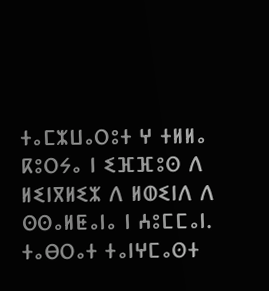ⵜⴰⵎⵣⵡⴰⵔⵓⵜ ⵖ ⵜⵍⵍⴰ ⴽⵓⵔⵢⴰ ⵏ ⵉⴼⴼⵓⵙ ⴷ ⵍⵉⵏⴳⵍⵉⵣ ⴷ ⵍⵀⵉⵏⴷ ⴷ ⵙⵙⴰⵍⵟⴰⵏⴰ ⵏ ⵄⵓⵎⵎⴰⵏ.
ⵜⴰⴱⵔⴰⵜ ⵜⴰⵏⵖⵎⴰⵙⵜ